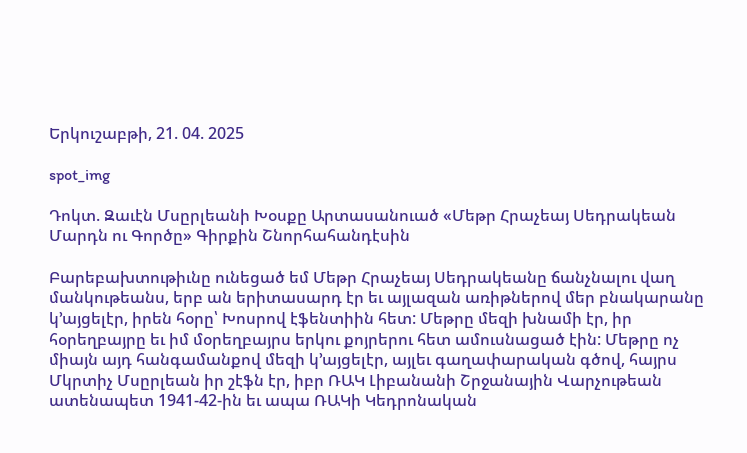Երկուշաբթի, 21. 04. 2025

spot_img

Դոկտ. Զաւէն Մսըրլեանի Խօսքը Արտասանուած «Մեթր Հրաչեայ Սեդրակեան Մարդն ու Գործը» Գիրքին Շնորհահանդէսին

Բարեբախտութիւնը ունեցած եմ Մեթր Հրաչեայ Սեդրակեանը ճանչնալու վաղ մանկութեանս, երբ ան երիտասարդ էր եւ այլազան առիթներով մեր բնակարանը կ’այցելէր, իրեն հօրը՝ Խոսրով էֆենտիին հետ: Մեթրը մեզի խնամի էր, իր հօրեղբայրը եւ իմ մօրեղբայրս երկու քոյրերու հետ ամուսնացած էին: Մեթրը ոչ միայն այդ հանգամանքով մեզի կ’այցելէր, այլեւ գաղափարական գծով, հայրս Մկրտիչ Մսըրլեան իր շէֆն էր, իբր ՌԱԿ Լիբանանի Շրջանային Վարչութեան ատենապետ 1941-42-ին եւ ապա ՌԱԿի Կեդրոնական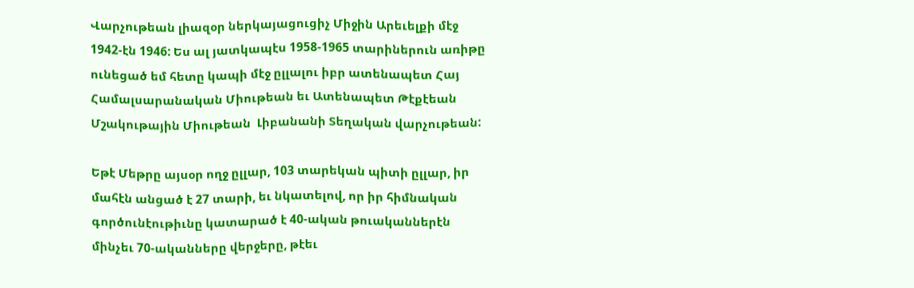Վարչութեան լիազօր ներկայացուցիչ Միջին Արեւելքի մէջ 1942-էն 1946: Ես ալ յատկապէս 1958-1965 տարիներուն առիթը ունեցած եմ հետը կապի մէջ ըլլալու իբր ատենապետ Հայ Համալսարանական Միութեան եւ Ատենապետ Թէքէեան Մշակութային Միութեան  Լիբանանի Տեղական վարչութեան:

Եթէ Մեթրը այսօր ողջ ըլլար, 103 տարեկան պիտի ըլլար, իր մահէն անցած է 27 տարի, եւ նկատելով, որ իր հիմնական գործունէութիւնը կատարած է 40-ական թուականներէն մինչեւ 70-ականները վերջերը, թէեւ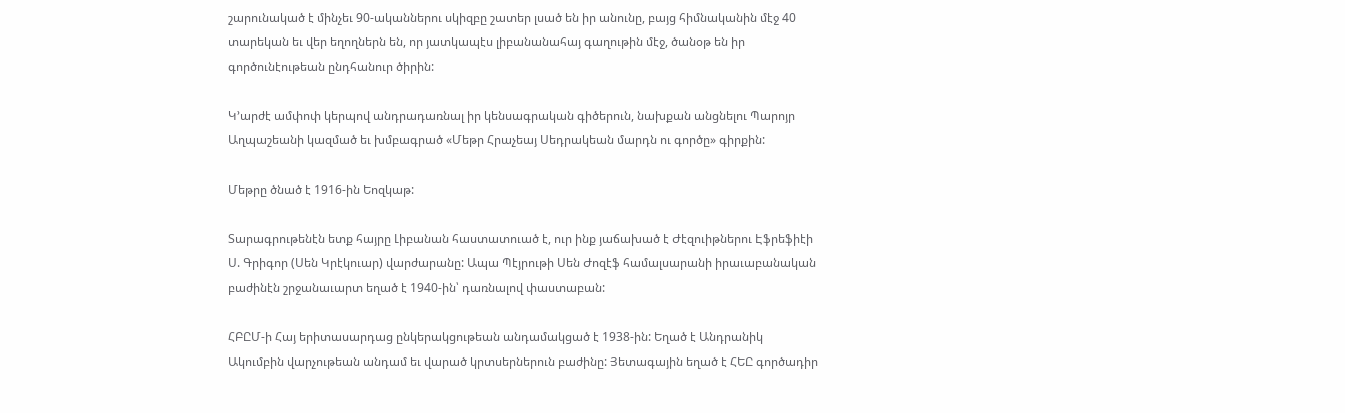շարունակած է մինչեւ 90-ականներու սկիզբը շատեր լսած են իր անունը, բայց հիմնականին մէջ 40 տարեկան եւ վեր եղողներն են, որ յատկապէս լիբանանահայ գաղութին մէջ, ծանօթ են իր գործունէութեան ընդհանուր ծիրին:

Կ’արժէ ամփոփ կերպով անդրադառնալ իր կենսագրական գիծերուն, նախքան անցնելու Պարոյր Աղպաշեանի կազմած եւ խմբագրած «Մեթր Հրաչեայ Սեդրակեան մարդն ու գործը» գիրքին:

Մեթրը ծնած է 1916-ին Եոզկաթ:

Տարագրութենէն ետք հայրը Լիբանան հաստատուած է, ուր ինք յաճախած է Ժէզուիթներու Էֆրեֆիէի Ս. Գրիգոր (Սեն Կրէկուար) վարժարանը: Ապա Պէյրութի Սեն Ժոզէֆ համալսարանի իրաւաբանական բաժինէն շրջանաւարտ եղած է 1940-ին՝ դառնալով փաստաբան:

ՀԲԸՄ-ի Հայ երիտասարդաց ընկերակցութեան անդամակցած է 1938-ին: Եղած է Անդրանիկ Ակումբին վարչութեան անդամ եւ վարած կրտսերներուն բաժինը: Յետագային եղած է ՀԵԸ գործադիր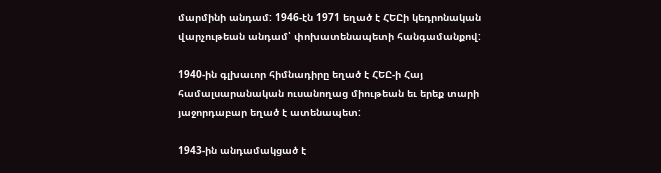մարմինի անդամ: 1946-էն 1971 եղած է ՀԵԸի կեդրոնական վարչութեան անդամ՝ փոխատենապետի հանգամանքով:

1940-ին գլխաւոր հիմնադիրը եղած է ՀԵԸ-ի Հայ համալսարանական ուսանողաց միութեան եւ երեք տարի յաջորդաբար եղած է ատենապետ:

1943-ին անդամակցած է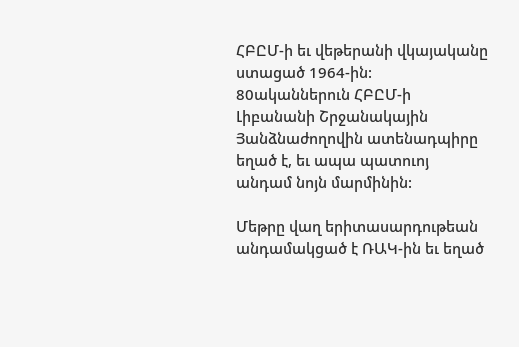ՀԲԸՄ-ի եւ վեթերանի վկայականը ստացած 1964-ին: 80ականներուն ՀԲԸՄ-ի Լիբանանի Շրջանակային Յանձնաժողովին ատենադպիրը եղած է, եւ ապա պատուոյ անդամ նոյն մարմինին:

Մեթրը վաղ երիտասարդութեան անդամակցած է ՌԱԿ-ին եւ եղած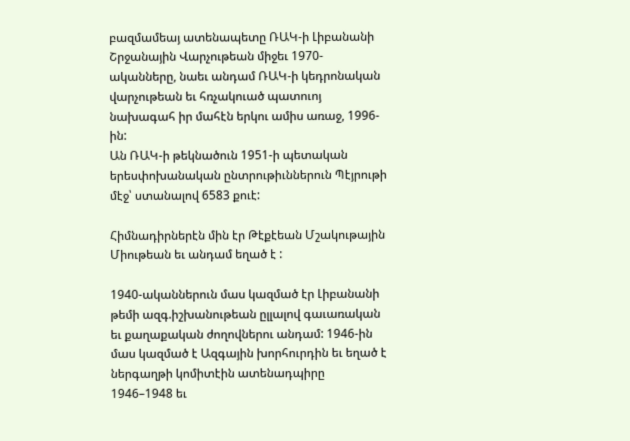բազմամեայ ատենապետը ՌԱԿ-ի Լիբանանի Շրջանային Վարչութեան միջեւ 1970-ականները, նաեւ անդամ ՌԱԿ-ի կեդրոնական վարչութեան եւ հռչակուած պատուոյ նախագահ իր մահէն երկու ամիս առաջ, 1996-ին:
Ան ՌԱԿ-ի թեկնածուն 1951-ի պետական երեսփոխանական ընտրութիւններուն Պէյրութի մէջ՝ ստանալով 6583 քուէ:

Հիմնադիրներէն մին էր Թէքէեան Մշակութային Միութեան եւ անդամ եղած է :

1940-ականներուն մաս կազմած էր Լիբանանի թեմի ազգ.իշխանութեան ըլլալով գաւառական եւ քաղաքական ժողովներու անդամ: 1946-ին մաս կազմած է Ազգային խորհուրդին եւ եղած է ներգաղթի կոմիտէին ատենադպիրը 1946–1948 եւ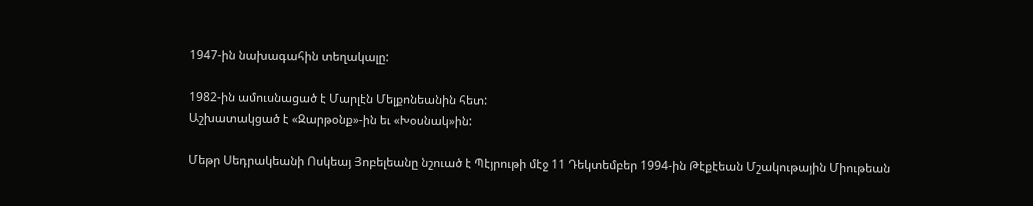1947-ին նախագահին տեղակալը:

1982-ին ամուսնացած է Մարլէն Մելքոնեանին հետ:
Աշխատակցած է «Զարթօնք»-ին եւ «Խօսնակ»ին:

Մեթր Սեդրակեանի Ոսկեայ Յոբելեանը նշուած է Պէյրութի մէջ 11 Դեկտեմբեր 1994-ին Թէքէեան Մշակութային Միութեան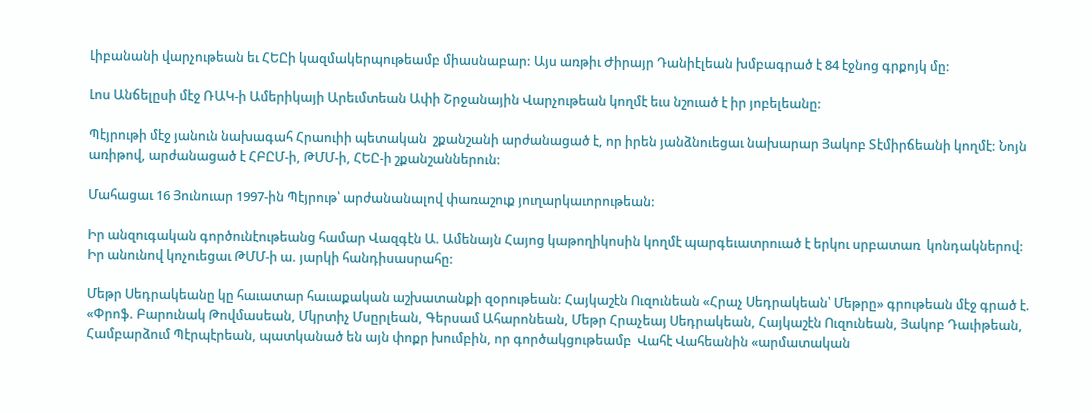Լիբանանի վարչութեան եւ ՀԵԸի կազմակերպութեամբ միասնաբար: Այս առթիւ Ժիրայր Դանիէլեան խմբագրած է 84 էջնոց գրքոյկ մը:

Լոս Անճելըսի մէջ ՌԱԿ-ի Ամերիկայի Արեւմտեան Ափի Շրջանային Վարչութեան կողմէ եւս նշուած է իր յոբելեանը:

Պէյրութի մէջ յանուն նախագահ Հրաուիի պետական  շքանշանի արժանացած է, որ իրեն յանձնուեցաւ նախարար Յակոբ Տէմիրճեանի կողմէ: Նոյն առիթով, արժանացած է ՀԲԸՄ-ի, ԹՄՄ-ի, ՀԵԸ-ի շքանշաններուն:

Մահացաւ 16 Յունուար 1997-ին Պէյրութ՝ արժանանալով փառաշուք յուղարկաւորութեան:

Իր անզուգական գործունէութեանց համար Վազգէն Ա. Ամենայն Հայոց կաթողիկոսին կողմէ պարգեւատրուած է երկու սրբատառ  կոնդակներով: Իր անունով կոչուեցաւ ԹՄՄ-ի ա. յարկի հանդիսասրահը:

Մեթր Սեդրակեանը կը հաւատար հաւաքական աշխատանքի զօրութեան: Հայկաշէն Ուզունեան «Հրաչ Սեդրակեան՝ Մեթրը» գրութեան մէջ գրած է. «Փրոֆ. Բարունակ Թովմասեան, Մկրտիչ Մսըրլեան, Գերսամ Ահարոնեան, Մեթր Հրաչեայ Սեդրակեան, Հայկաշէն Ուզունեան, Յակոբ Դաւիթեան, Համբարձում Պէրպէրեան, պատկանած են այն փոքր խումբին, որ գործակցութեամբ  Վահէ Վահեանին «արմատական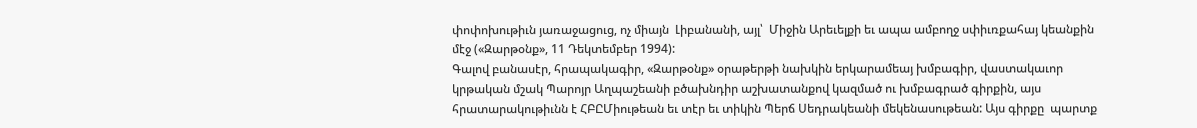փոփոխութիւն յառաջացուց, ոչ միայն  Լիբանանի, այլ՝  Միջին Արեւելքի եւ ապա ամբողջ սփիւռքահայ կեանքին մէջ («Զարթօնք», 11 Դեկտեմբեր 1994):
Գալով բանասէր, հրապակագիր, «Զարթօնք» օրաթերթի նախկին երկարամեայ խմբագիր, վաստակաւոր կրթական մշակ Պարոյր Աղպաշեանի բծախնդիր աշխատանքով կազմած ու խմբագրած գիրքին, այս հրատարակութիւնն է ՀԲԸՄիութեան եւ տէր եւ տիկին Պերճ Սեդրակեանի մեկենասութեան: Այս գիրքը  պարտք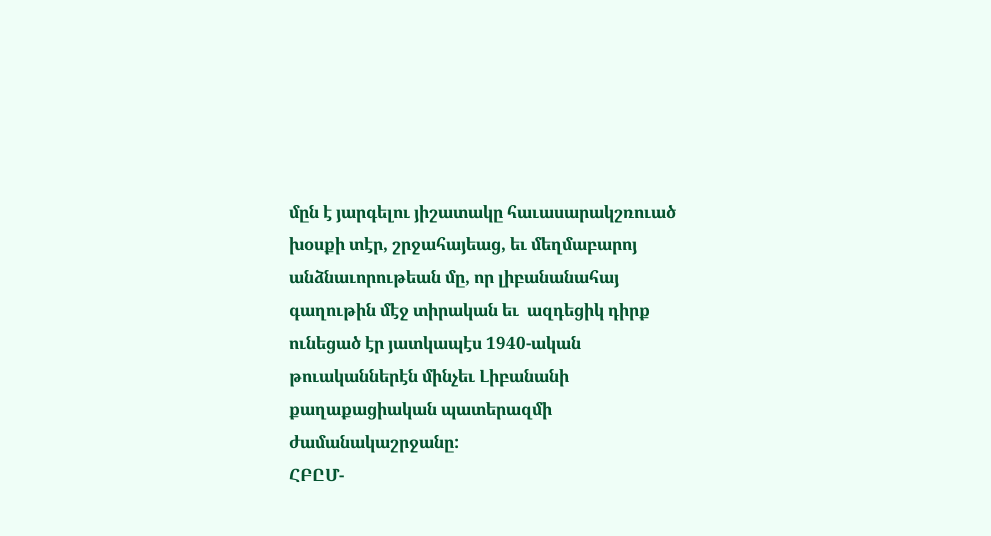մըն է յարգելու յիշատակը հաւասարակշռուած խօսքի տէր, շրջահայեաց, եւ մեղմաբարոյ անձնաւորութեան մը, որ լիբանանահայ գաղութին մէջ տիրական եւ  ազդեցիկ դիրք ունեցած էր յատկապէս 1940-ական թուականներէն մինչեւ Լիբանանի քաղաքացիական պատերազմի ժամանակաշրջանը:
ՀԲԸՄ-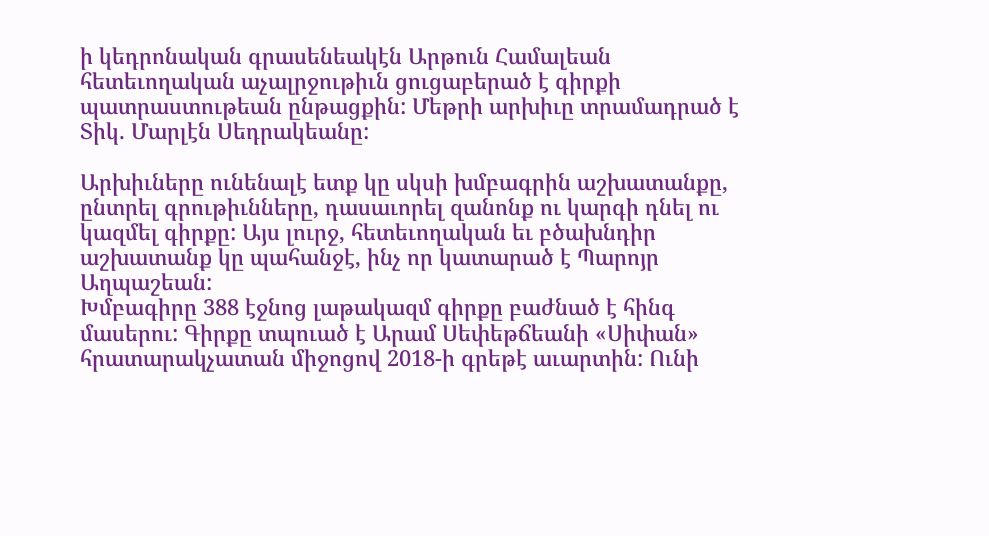ի կեդրոնական գրասենեակէն Արթուն Համալեան հետեւողական աչալրջութիւն ցուցաբերած է գիրքի պատրաստութեան ընթացքին: Մեթրի արխիւը տրամադրած է Տիկ. Մարլէն Սեդրակեանը:

Արխիւները ունենալէ ետք կը սկսի խմբագրին աշխատանքը, ընտրել գրութիւնները, դասաւորել զանոնք ու կարգի դնել ու կազմել գիրքը: Այս լուրջ, հետեւողական եւ բծախնդիր աշխատանք կը պահանջէ, ինչ որ կատարած է Պարոյր Աղպաշեան:
Խմբագիրը 388 էջնոց լաթակազմ գիրքը բաժնած է հինգ մասերու: Գիրքը տպուած է Արամ Սեփեթճեանի «Սիփան» հրատարակչատան միջոցով 2018-ի գրեթէ աւարտին: Ունի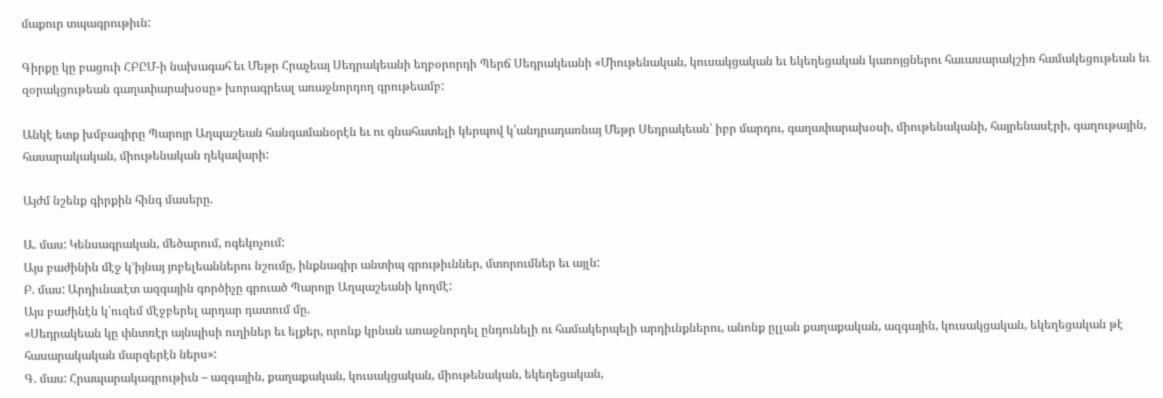մաքուր տպագրութիւն:

Գիրքը կը բացուի ՀԲԸՄ-ի նախագահ եւ Մեթր Հրաչեայ Սեդրակեանի եղբօրորդի Պերճ Սեդրակեանի «Միութենական, կուսակցական եւ եկեղեցական կառոյցներու հաւասարակշիռ համակեցութեան եւ զօրակցութեան գաղափարախօսը» խորագրեալ առաջնորդող գրութեամբ:

Անկէ ետք խմբագիրը Պարոյր Աղպաշեան հանգամանօրէն եւ ու գնահատելի կերպով կ՛անդրադառնայ Մեթր Սեդրակեան՝ իբր մարդու, գաղափարախօսի, միութենականի, հայրենասէրի, գաղութային, հասարակական, միութենական ղեկավարի:

Այժմ նշենք գիրքին հինգ մասերը.

Ա. մաս: Կենսագրական, մեծարում, ոգեկոչում:
Այս բաժինին մէջ կ’իյնայ յոբելեաններու նշումը, ինքնագիր անտիպ գրութիւններ, մտորումներ եւ այլն:
Բ. մաս: Արդիւնաւէտ ազգային գործիչը գրուած Պարոյր Աղպաշեանի կողմէ:
Այս բաժինէն կ՛ուզեմ մէջբերել արդար դատում մը.
«Սեդրակեան կը փնտռէր այնպիսի ուղիներ եւ ելքեր, որոնք կրնան առաջնորդել ընդունելի ու համակերպելի արդիւնքներու, անոնք ըլլան քաղաքական, ազգային, կուսակցական, եկեղեցական թէ հասարակական մարզերէն ներս»:
Գ. մաս: Հրապարակագրութիւն – ազգային, քաղաքական, կուսակցական, միութենական, եկեղեցական,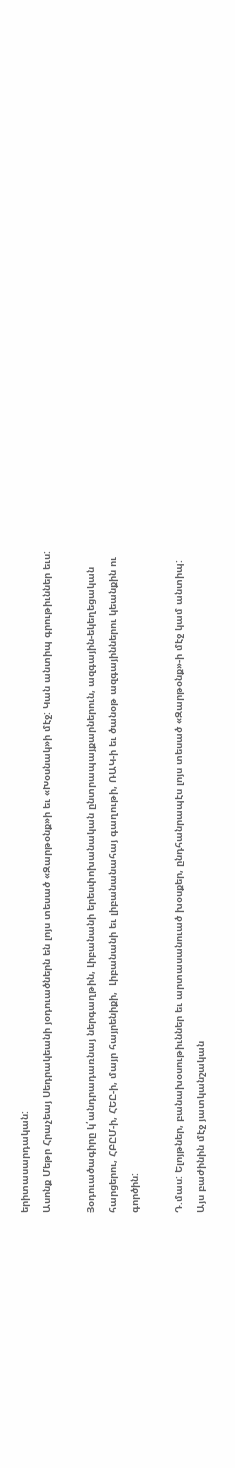երիտասարդական:
Ասոնք Մեթր Հրաչեայ Սեդրակեանի յօդուածներն են լոյս տեսած «Զարթօնք»ի եւ «Խօսնակ»ի մէջ: Կան անտիպ գրութիւններ եւս:

Յօդուածագիրը կ՛անդրադառնայ ներգաղթին, Լիբանանի երեսփոխանական ընտրապայքարներուն, ազգային-եկեղեցական հարցերու, ՀԲԸՄ-ի, ՀԵԸ-ի, մայր հայրենիքի,  Լիբանանի եւ լիբանանահայ գաղութի, ՌԱԿ-ի եւ ծանօթ ազգայիններու կեանքին ու գործին:

Դ.մաս: Ելոյթներ, բանախօսութիւններ եւ արտասանուած խօսքեր, ընդհանրապէս լոյս տեսած «Զարթօնք»-ի մէջ կամ անտիպ:
Այս բաժինին մէջ յատկանշական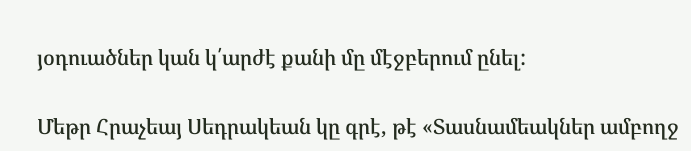յօդուածներ կան կ՛արժէ քանի մը մէջբերում ընել:

Մեթր Հրաչեայ Սեդրակեան կը գրէ, թէ «Տասնամեակներ ամբողջ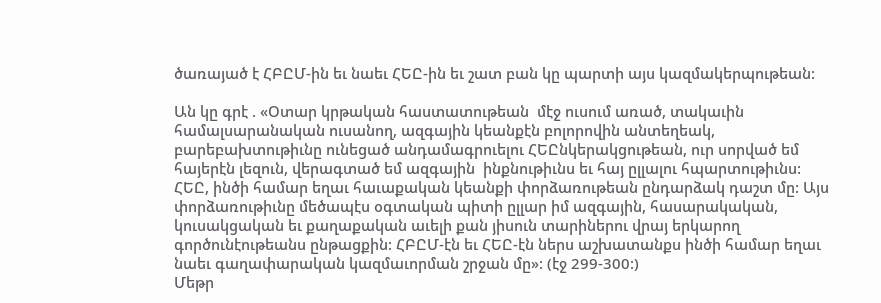ծառայած է ՀԲԸՄ-ին եւ նաեւ ՀԵԸ-ին եւ շատ բան կը պարտի այս կազմակերպութեան:

Ան կը գրէ . «Օտար կրթական հաստատութեան  մէջ ուսում առած, տակաւին համալսարանական ուսանող, ազգային կեանքէն բոլորովին անտեղեակ, բարեբախտութիւնը ունեցած անդամագրուելու ՀԵԸնկերակցութեան, ուր սորված եմ հայերէն լեզուն, վերագտած եմ ազգային  ինքնութիւնս եւ հայ ըլլալու հպարտութիւնս: ՀԵԸ, ինծի համար եղաւ հաւաքական կեանքի փորձառութեան ընդարձակ դաշտ մը: Այս փորձառութիւնը մեծապէս օգտական պիտի ըլլար իմ ազգային, հասարակական, կուսակցական եւ քաղաքական աւելի քան յիսուն տարիներու վրայ երկարող գործունէութեանս ընթացքին: ՀԲԸՄ-էն եւ ՀԵԸ-էն ներս աշխատանքս ինծի համար եղաւ նաեւ գաղափարական կազմաւորման շրջան մը»: (էջ 299-300:)
Մեթր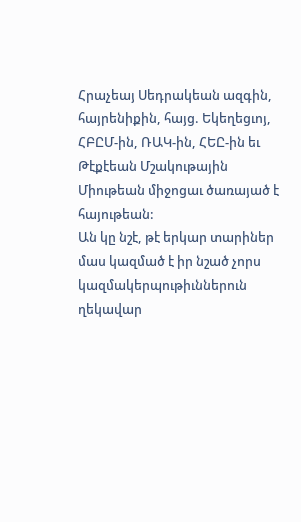Հրաչեայ Սեդրակեան ազգին, հայրենիքին, հայց. Եկեղեցւոյ, ՀԲԸՄ-ին, ՌԱԿ-ին, ՀԵԸ-ին եւ Թէքէեան Մշակութային Միութեան միջոցաւ ծառայած է հայութեան:
Ան կը նշէ, թէ երկար տարիներ մաս կազմած է իր նշած չորս կազմակերպութիւններուն ղեկավար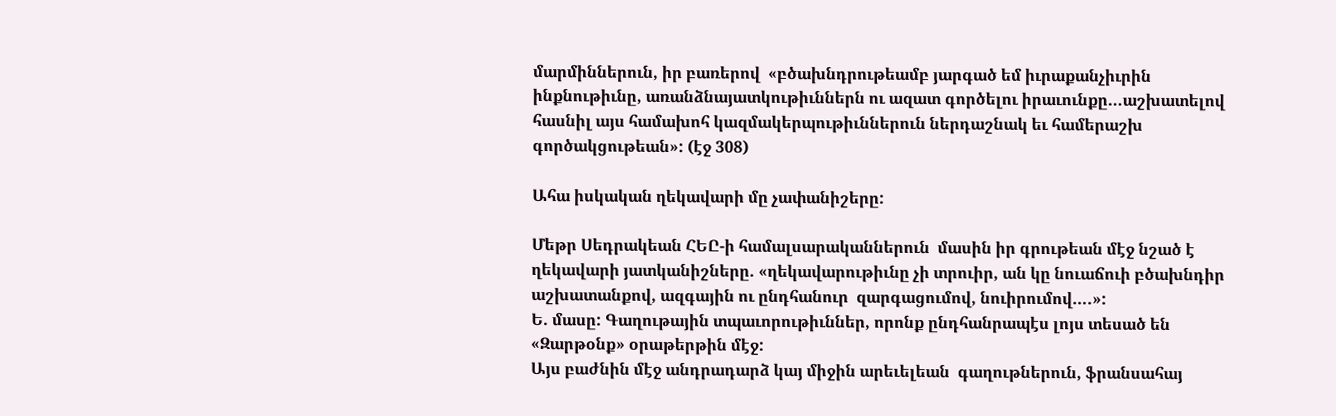մարմիններուն, իր բառերով  «բծախնդրութեամբ յարգած եմ իւրաքանչիւրին ինքնութիւնը, առանձնայատկութիւններն ու ազատ գործելու իրաւունքը…աշխատելով հասնիլ այս համախոհ կազմակերպութիւններուն ներդաշնակ եւ համերաշխ գործակցութեան»: (էջ 308)

Ահա իսկական ղեկավարի մը չափանիշերը:

Մեթր Սեդրակեան ՀԵԸ-ի համալսարականներուն  մասին իր գրութեան մէջ նշած է ղեկավարի յատկանիշները. «ղեկավարութիւնը չի տրուիր, ան կը նուաճուի բծախնդիր աշխատանքով, ազգային ու ընդհանուր  զարգացումով, նուիրումով….»:
Ե. մասը: Գաղութային տպաւորութիւններ, որոնք ընդհանրապէս լոյս տեսած են «Զարթօնք» օրաթերթին մէջ:
Այս բաժնին մէջ անդրադարձ կայ միջին արեւելեան  գաղութներուն, ֆրանսահայ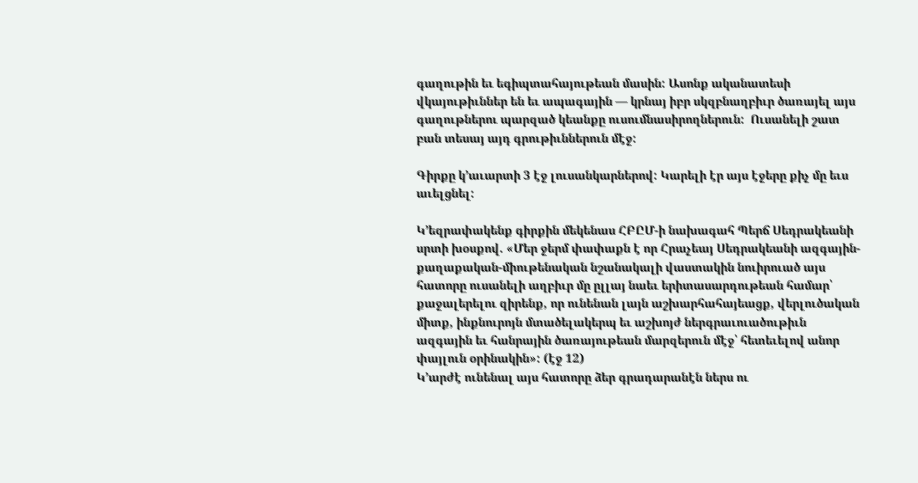գաղութին եւ եգիպտահայութեան մասին: Ասոնք ականատեսի վկայութիւններ են եւ ապագային — կրնայ իբր սկզբնաղբիւր ծառայել այս գաղութներու պարզած կեանքը ուսումնասիրողներուն:  Ուսանելի շատ բան տեսայ այդ գրութիւններուն մէջ:

Գիրքը կ’աւարտի 3 էջ լուսանկարներով: Կարելի էր այս էջերը քիչ մը եւս աւելցնել:

Կ’եզրափակենք գիրքին մեկենաս ՀԲԸՄ-ի նախագահ Պերճ Սեդրակեանի սրտի խօսքով. «Մեր ջերմ փափաքն է որ Հրաչեայ Սեդրակեանի ազգային-քաղաքական-միութենական նշանակալի վաստակին նուիրուած այս հատորը ուսանելի աղբիւր մը ըլլայ նաեւ երիտասարդութեան համար՝ քաջալերելու զիրենք, որ ունենան լայն աշխարհահայեացք, վերլուծական միտք, ինքնուրոյն մտածելակերպ եւ աշխոյժ ներգրաւուածութիւն ազգային եւ հանրային ծառայութեան մարզերուն մէջ՝ հետեւելով անոր  փայլուն օրինակին»: (էջ 12)
Կ’արժէ ունենալ այս հատորը ձեր գրադարանէն ներս ու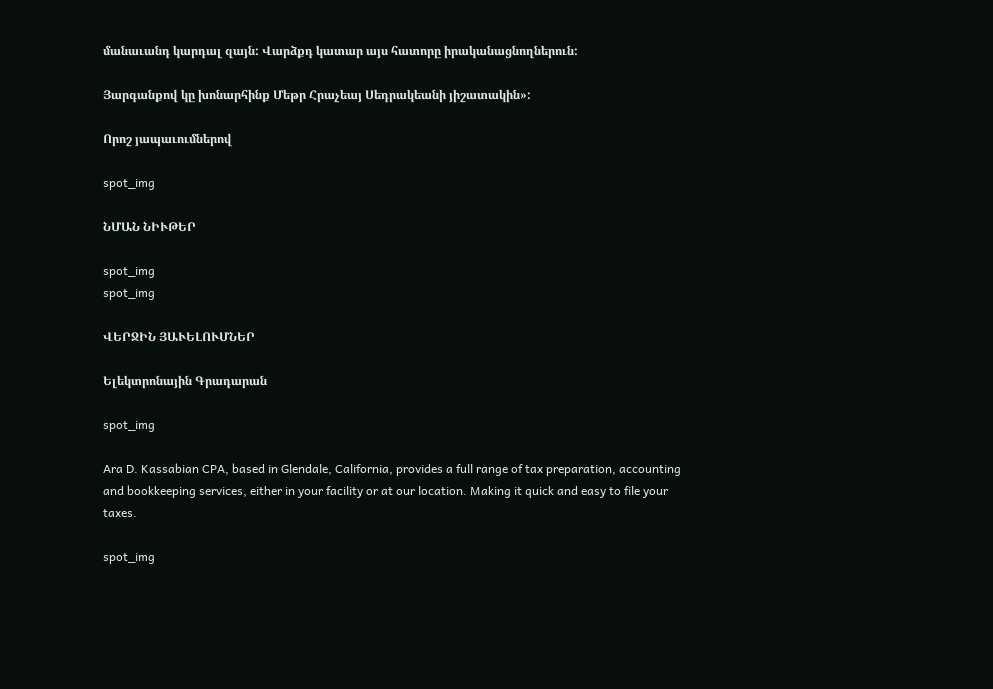մանաւանդ կարդալ զայն: Վարձքդ կատար այս հատորը իրականացնողներուն:

Յարգանքով կը խոնարհինք Մեթր Հրաչեայ Սեդրակեանի յիշատակին»:

Որոշ յապաւումներով

spot_img

ՆՄԱՆ ՆԻՒԹԵՐ

spot_img
spot_img

ՎԵՐՋԻՆ ՅԱՒԵԼՈՒՄՆԵՐ

Ելեկտրոնային Գրադարան

spot_img

Ara D. Kassabian CPA, based in Glendale, California, provides a full range of tax preparation, accounting and bookkeeping services, either in your facility or at our location. Making it quick and easy to file your taxes.

spot_img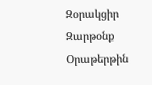Զօրակցիր Զարթօնք Օրաթերթին